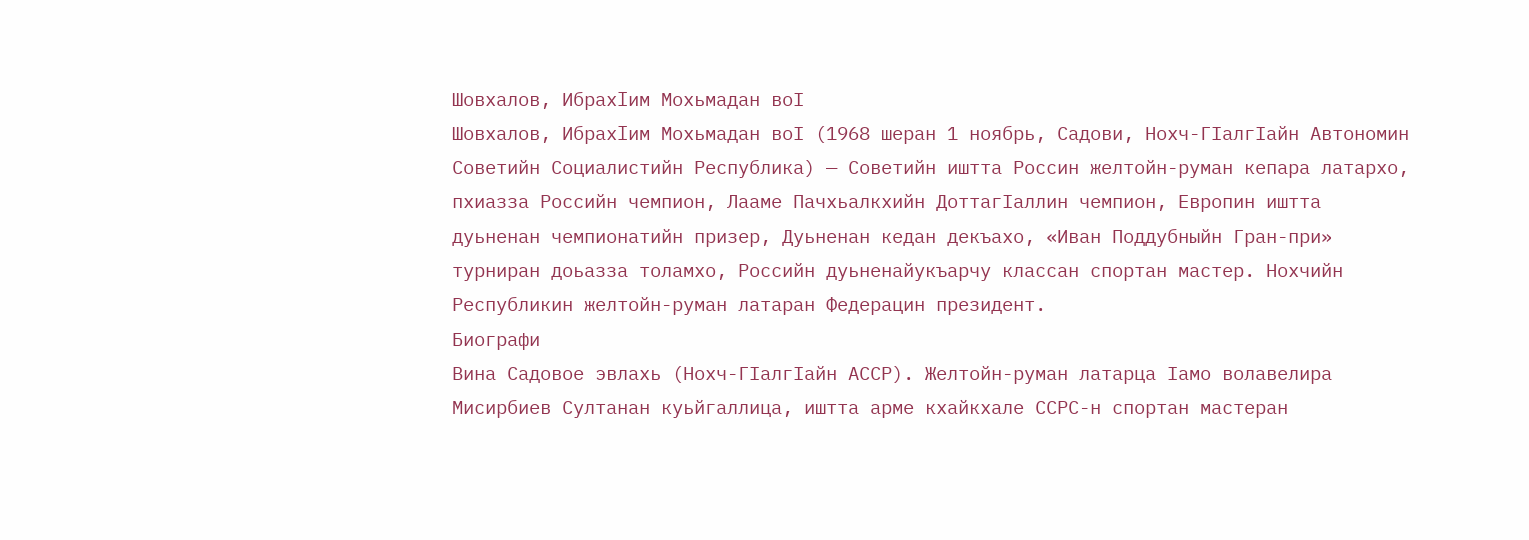Шовхалов, Ибрахӏим Мохьмадан воӀ
Шовхалов, Ибрахӏим Мохьмадан воӀ (1968 шеран 1 ноябрь, Садови, Нохч-ГӀалгӀайн Автономин Советийн Социалистийн Республика) — Советийн иштта Россин желтойн-руман кепара латархо, пхиазза Российн чемпион, Лааме Пачхьалкхийн ДоттагӀаллин чемпион, Европин иштта дуьненан чемпионатийн призер, Дуьненан кедан декъахо, «Иван Поддубныйн Гран-при» турниран доьазза толамхо, Российн дуьненайукъарчу классан спортан мастер. Нохчийн Республикин желтойн-руман латаран Федерацин президент.
Биографи
Вина Садовое эвлахь (Нохч-ГӀалгӀайн АССР). Желтойн-руман латарца Ӏамо волавелира Мисирбиев Султанан куьйгаллица, иштта арме кхайкхале ССРС-н спортан мастеран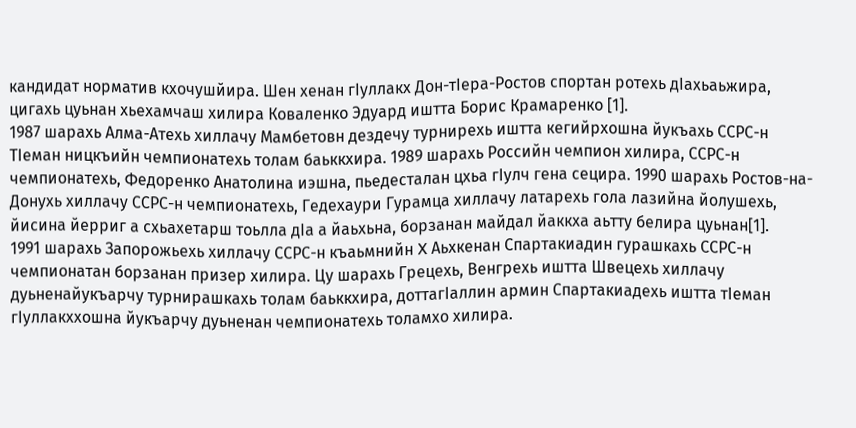кандидат норматив кхочушйира. Шен хенан гӀуллакх Дон-тӀера-Ростов спортан ротехь дӀахьаьжира, цигахь цуьнан хьехамчаш хилира Коваленко Эдуард иштта Борис Крамаренко [1].
1987 шарахь Алма-Атехь хиллачу Мамбетовн дездечу турнирехь иштта кегийрхошна йукъахь ССРС-н ТӀеман ницкъийн чемпионатехь толам баьккхира. 1989 шарахь Российн чемпион хилира, ССРС-н чемпионатехь, Федоренко Анатолина иэшна, пьедесталан цхьа гӀулч гена сецира. 1990 шарахь Ростов-на-Донухь хиллачу ССРС-н чемпионатехь, Гедехаури Гурамца хиллачу латарехь гола лазийна йолушехь, йисина йерриг а схьахетарш тоьлла дӀа а йаьхьна, борзанан майдал йаккха аьтту белира цуьнан[1].
1991 шарахь Запорожьехь хиллачу ССРС-н къаьмнийн X Аьхкенан Спартакиадин гурашкахь ССРС-н чемпионатан борзанан призер хилира. Цу шарахь Грецехь, Венгрехь иштта Швецехь хиллачу дуьненайукъарчу турнирашкахь толам баьккхира, доттагӀаллин армин Спартакиадехь иштта тӀеман гӀуллакххошна йукъарчу дуьненан чемпионатехь толамхо хилира.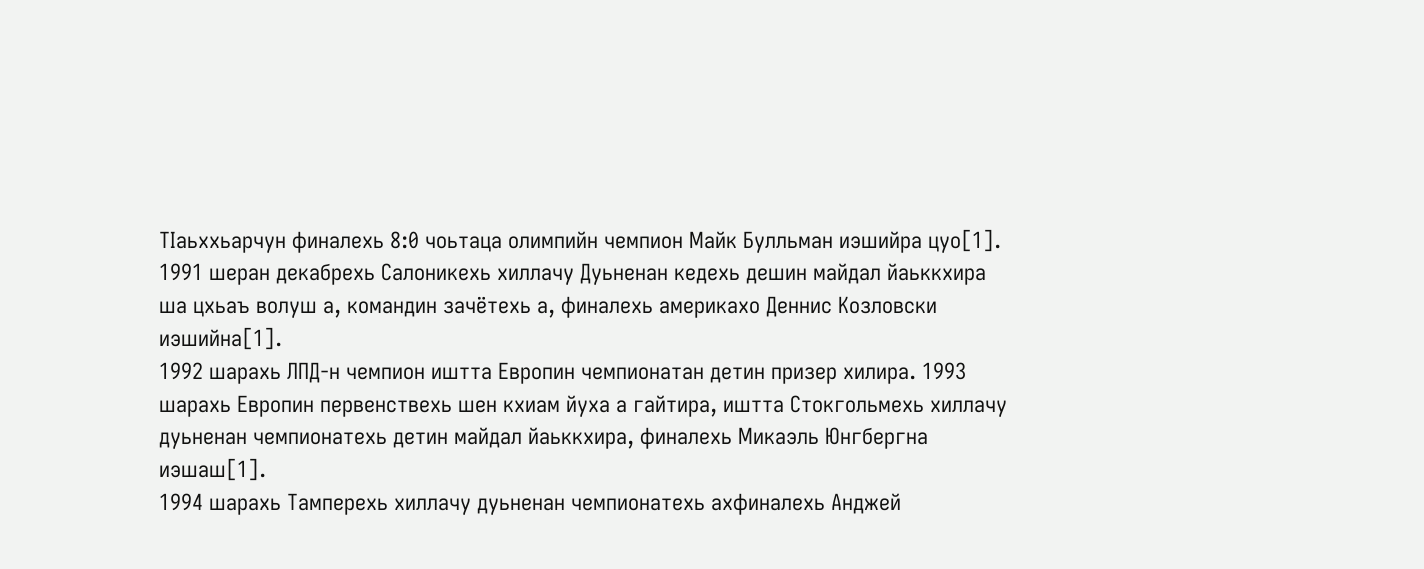ТӀаьххьарчун финалехь 8:0 чоьтаца олимпийн чемпион Майк Булльман иэшийра цуо[1]. 1991 шеран декабрехь Салоникехь хиллачу Дуьненан кедехь дешин майдал йаьккхира ша цхьаъ волуш а, командин зачётехь а, финалехь америкахо Деннис Козловски иэшийна[1].
1992 шарахь ЛПД-н чемпион иштта Европин чемпионатан детин призер хилира. 1993 шарахь Европин первенствехь шен кхиам йуха а гайтира, иштта Стокгольмехь хиллачу дуьненан чемпионатехь детин майдал йаьккхира, финалехь Микаэль Юнгбергна иэшаш[1].
1994 шарахь Тамперехь хиллачу дуьненан чемпионатехь ахфиналехь Анджей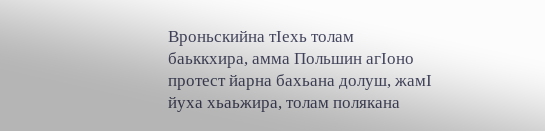Вроньскийна тӀехь толам баьккхира, амма Польшин агӀоно протест йарна бахьана долуш, жамӀ йуха хьаьжира, толам полякана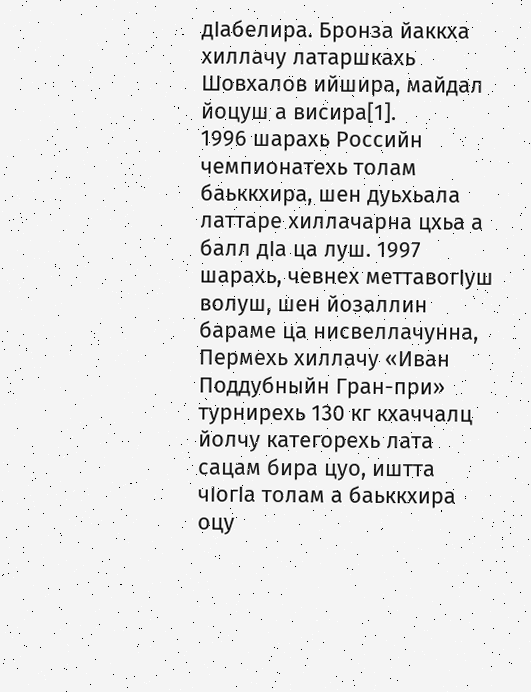дӀабелира. Бронза йаккха хиллачу латаршкахь Шовхалов ийшира, майдал йоцуш а висира[1].
1996 шарахь Российн чемпионатехь толам баьккхира, шен дуьхьала латтаре хиллачарна цхьа а балл дӀа ца луш. 1997 шарахь, чевнех меттавогӀуш волуш, шен йозаллин бараме ца нисвеллачунна, Пермехь хиллачу «Иван Поддубныйн Гран-при» турнирехь 130 кг кхаччалц йолчу категорехь лата сацам бира цуо, иштта чӀогӀа толам а баьккхира оцу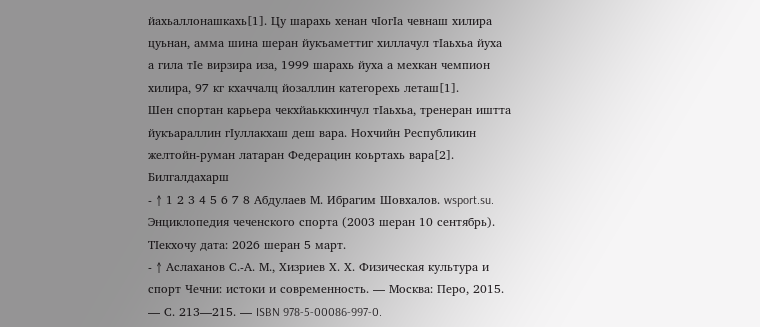йахьаллонашкахь[1]. Цу шарахь хенан чӀогӀа чевнаш хилира цуьнан, амма шина шеран йукъаметтиг хиллачул тӀаьхьа йуха а гила тӀе вирзира иза, 1999 шарахь йуха а мехкан чемпион хилира, 97 кг кхаччалц йозаллин категорехь леташ[1].
Шен спортан карьера чекхйаьккхинчул тӀаьхьа, тренеран иштта йукъараллин гӀуллакхаш деш вара. Нохчийн Республикин желтойн-руман латаран Федерацин коьртахь вара[2].
Билгалдахарш
- ↑ 1 2 3 4 5 6 7 8 Абдулаев М. Ибрагим Шовхалов. wsport.su. Энциклопедия чеченского спорта (2003 шеран 10 сентябрь). ТӀекхочу дата: 2026 шеран 5 март.
- ↑ Аслаханов С.-А. М., Хизриев Х. Х. Физическая культура и спорт Чечни: истоки и современность. — Москва: Перо, 2015. — С. 213—215. — ISBN 978-5-00086-997-0.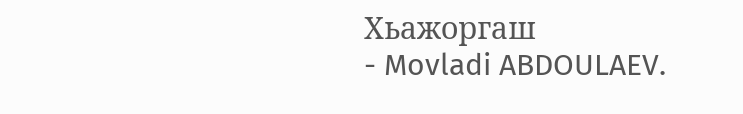Хьажоргаш
- Movladi ABDOULAEV.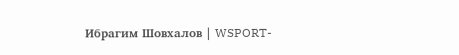Ибрагим Шовхалов | WSPORT-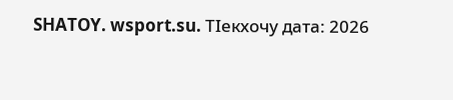SHATOY. wsport.su. ТӀекхочу дата: 2026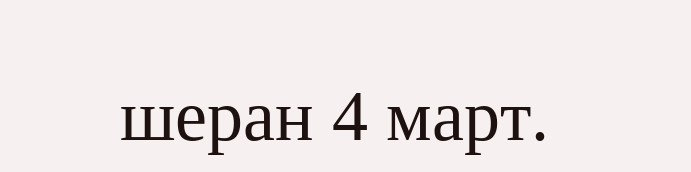шеран 4 март.